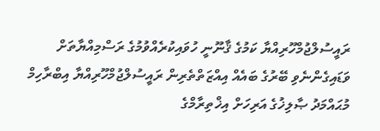ރައީސުލްޖުމްހޫރިއްޔާ ކަމުގެ ޤާނޫނީ ހުވައިކުރެއްވުމުގެ ރަސްމިއްޔާތަށް ވަޑައިގެންނެވި ބޭރުގެ ބައެއް އިއްޒަތްތެރިން ރައީސުލްޖުމްހޫރިއްޔާ އިބްރާހިމް މުޙައްމަދު ޞާލިޚުގެ އަރިހަށް އިޚްތިރާމްގެ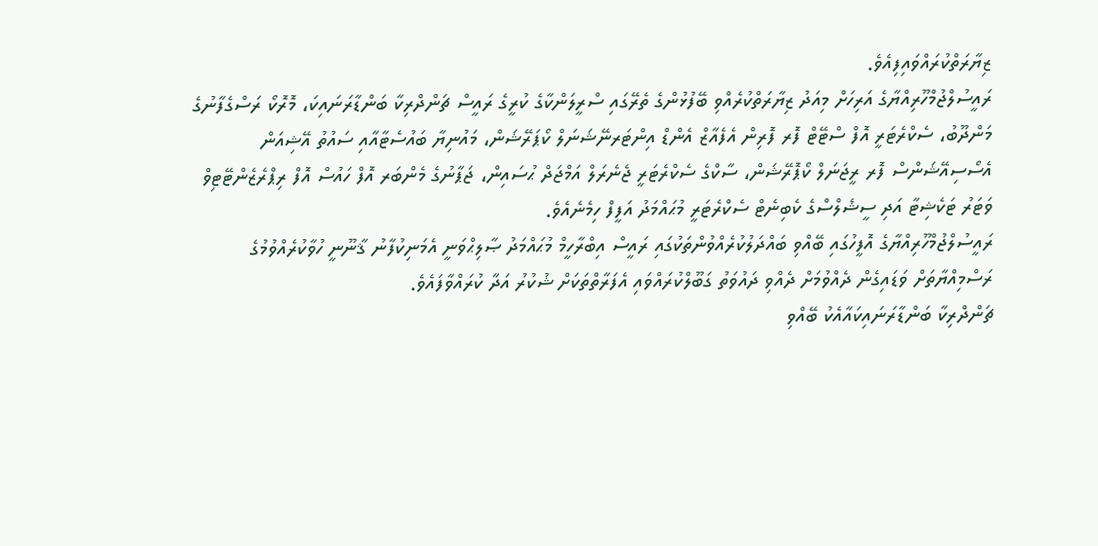ޒިޔާރަތްކުރައްވައިފިއެވެ.
ރައީސުލްޖުމްހޫރިއްޔާގެ އަރިހަށް މިއަދު ޒިޔާރަތްކުރެއްވި ބޭފުޅުންގެ ތެރޭގައި ސްރީލަންކާގެ ކުރީގެ ރައީސް ޗަންދްރިކާ ބަންޑާރަނައިކަ، މޮރޮކޯ ރަސްގެފާނުގެ މަންދޫބު، ސެކްރެޓަރީ އޮފް ސްޓޭޓް ފޮރ ފޮރިން އެފެއާޒް އެންޑް އިންޓަރނޭޝަނަލް ކޯޕަރޭޝަން، މައުނިޔާ ބައުސެޓާއާއި ސައުތު އޭޝިއަން އެސޯސިއޭޝަންސް ފޮރ ރީޖަނަލް ކޯޕޮރޭޝަން، ސާކްގެ ސެކްރެޓަރީ ޖެނެރަލް އަމްޖަދް ޙުސައިން، ޖަޕާނުގެ މެންބަރ އޮފް ހައުސް އޮފް ރިޕްރެޒެންޓޭޓިވް ވަޓަރު ޓަކެޝިޓާ އަދި ސީޝެލްސްގެ ކެބިނެޓް ސެކްރެޓަރީ މުޙައްމަދު އަފީފް ހިމެނެއެވެ.
ރައީސުލްޖުމްހޫރިއްޔާގެ އޮފީހުގައި ބޭއްވި ބައްދަލުކުރެއްވުންތަކުގައި ރައީސް އިބްރާހީމް މުޙައްމަދު ޞާލިޙްވަނީ އެމަނިކުފާނު ޤާނޫނީ ހުވާކުރެއްވުމުގެ ރަސްމިއްޔާތަށް ވަޑައިގެން ދެއްވުމަށް ދެއްވި ދައުވަތު ގަބޫލްކުރައްވައި އެފަރާތްތަކަށް ޝުކުރު އަދާ ކުރައްވާފައެވެ.
ޗަންދްރިކާ ބަންޑާރަނައިކައާއެކު ބޭއްވި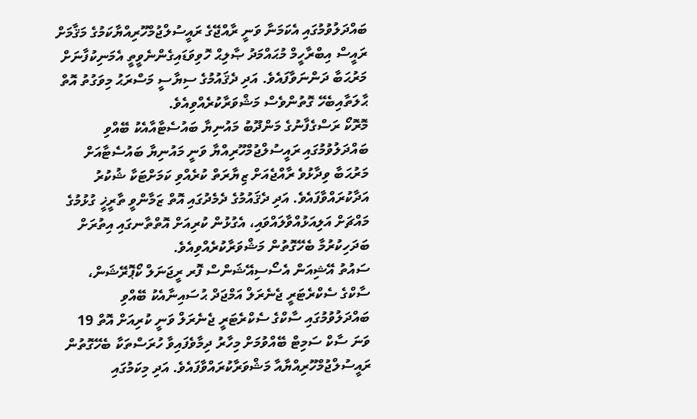ބައްދަލުވުމުގައި އެކަމަނާ ވަނީ ރާއްޖޭގެ ރައީސުލްޖުމްހޫރިއްޔާކަމުގެ މަޤާމަށް ރައީސް އިބްރާހީމް މުޙައްމަދު ޞާލިޙް ހޮވިވަޑައިގެންނެވީތީ އެމަނިކުފާނަށް މަރުޙަބާ ދަންނަވާފައެވެ. އަދި ދެޤައުމުގެ ސިޔާސީ މަސްރަޙު މިވަގުތު އޮތް ޙާލަތާއިބެހޭ ގޮތުންވެސް މަޝްވަރާކުރެއްވިއެވެ.
މޮރޮކޯ ރަސްގެފާނުގެ މަންދޫބު މައުނިޔާ ބައުސެޓާއާއެކު ބޭއްވި ބައްދަލުވުމުގައި ރައީސުލްޖުމްހޫރިއްޔާ ވަނީ މައުނިޔާ ބައުސެޓާއަށް މަރުޙަބާ ވިދާޅުވެ ރާއްޖެއަށް ޒިޔާރަތް ކުރެއްވި ކަމަށްޓަކާ ޝުކުރު އަދާކުރައްވާފައެވެ. އަދި ދެޤައުމުގެ ދެމެދުގައި އޮތް ޒަމާންވީ ތާރީޚީ ގުޅުމުގެ މައްޗަށް އަލިއަޅުއްވާލައްވައި، އެގުޅުން ކުރިއަށް އޮތްތާނގައި އިތުރަށް ބަދަހިކުރުމާ ބެހޭގޮތުން މަޝްވަރާކުރެއްވިއެވެ.
ސައުތު އޭޝިއަން އެސޯސިއޭޝަންސް ފޮރ ރީޖަނަލް ކޯޕޮރޭޝަން، ސާކްގެ ސެކްރެޓަރީ ޖެނެރަލް އަމްޖަދް ޙުސައިނާއެކު ބޭއްވި ބައްދަލުވުމުގައި ސާކްގެ ސެކްރެޓަރީ ޖެނެރަލް ވަނީ ކުރިއަށް އޮތް 19 ވަނަ ސާކް ސަމިޓް ބޭއްވުމަށް މިހާރު ދިމާވެފައިވާ ހުރަސްތަކާ ބެހޭގޮތުން ރައީސުލްޖުމްހޫރިއްޔާއާ މަޝްވަރާކުރައްވާފައެވެ. އަދި މިކަމުގައި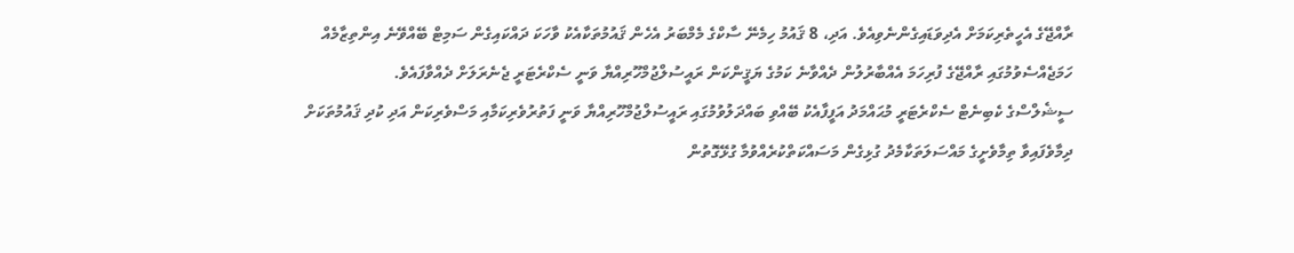ރާއްޖޭގެ އެހީތެރިކަމަށް އެދިވަޑައިގެންނެވިއެވެ. އަދި، 8 ޤައުމު ހިމެނޭ ސާކްގެ މެމްބަރު އެހެން ޤައުމުތަކާއެކު ވާހަކަ ދައްކައިގެން ސަމިޓް ބޭއްވޭނެ އިންތިޒާމެއް ހަމަޖެއްސެވުމުގައި ރާއްޖޭގެ ފުރިހަމަ އެއްބާރުލުން ދެއްވާނެ ކަމުގެ ޔަޤީންކަން ރައީސުލްޖުމްހޫރިއްޔާ ވަނީ ސެކްރެޓަރީ ޖެނެރަލަށް ދެއްވާފައެވެ.
ސީޝެލްސްގެ ކެބިނެޓް ސެކްރެޓަރީ މުޙައްމަދު އަފީފާއެކު ބޭއްވި ބައްދަލުވުމުގައި ރައީސުލްޖުމްހޫރިއްޔާ ވަނީ ފަތުރުވެރިކަމާއި މަސްވެރިކަން އަދި ކުދި ޤައުމުތަކަށް ދިމާވެފައިވާ ތިމާވެށީގެ މައްސަލަތަކާމެދު ގުޅިގެން މަސައްކަތްކުރެއްވުމާ ގުޅޭގޮތުން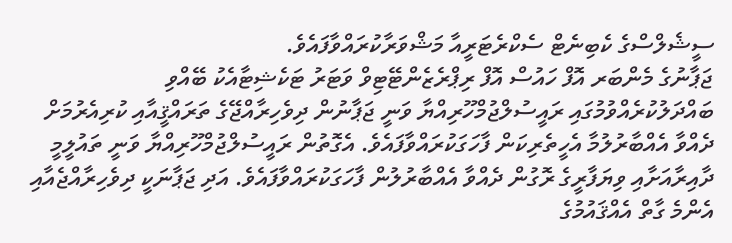ސީޝެލްސްގެ ކެބިނެޓް ސެކްރެޓަރީއާ މަޝްވަރާކުރައްވާފައެވެ.
ޖަޕާނުގެ މެންބަރ އޮފް ހައުސް އޮފް ރިޕްރެޒެންޓޭޓިވް ވަޓަރު ޓަކެޝިޓާއެކު ބޭއްވި ބައްދަލުކުރެއްވުމުގައި ރައީސުލްޖުމްހޫރިއްޔާ ވަނީ ޖަޕާނުން ދިވެހިރާއްޖޭގެ ތަރައްޤީއާއި ކުރިއެރުމަށް ދެއްވާ އެއްބާރުލުމާ އެހީތެރިކަން ފާހަގަކުރައްވާފައެވެ. އެގޮތުން ރައީސުލްޖުމްހޫރިއްޔާ ވަނީ ތައުލީމީ ދާއިރާއަށާއި ވިޔަފާރީގެ ރޮގުން ދެއްވާ އެއްބާރުލުން ފާހަގަކުރައްވާފައެވެ. އަދި ޖަޕާނަކީ ދިވެހިރާއްޖެއާއި އެންމެ ގާތް އެއްޤައުމުގެ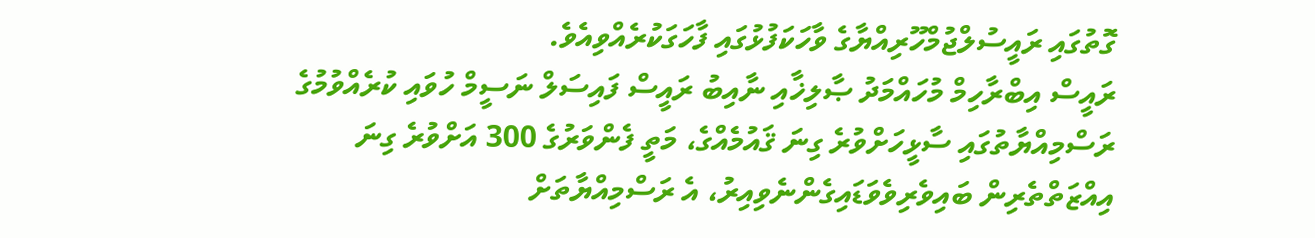ގޮތުގައި ރައީސުލްޖުމްހޫރިއްޔާގެ ވާހަކަފުޅުގައި ފާހަގަކުރެއްވިއެވެ.
ރައީސް އިބްރާހިމް މުހައްމަދު ޞާލިޚާއި ނާއިބު ރައީސް ފައިސަލް ނަސީމް ހުވައި ކުރެއްވުމުގެ ރަސްމިއްޔާތުގައި ސާޅީހަށްވުރެ ގިނަ ޤައުމެއްގެ، މަތީ ފެންވަރުގެ 300 އަށްވުރެ ގިނަ އިއްޒަތްތެރިން ބައިވެރިވެވަޑައިގެންނެވިއިރު، އެ ރަސްމިއްޔާތަށް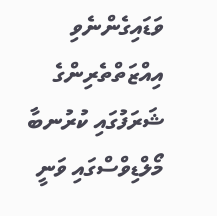ވަޑައިގެންނެވި އިއްޒަތްތެރިންގެ ޝަރަފުގައި ކުރުނބާ މޯލްޑިވްސްގައި ވަނީ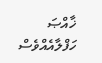ޚާއްޞަ ހަފްލާއެއްވެސް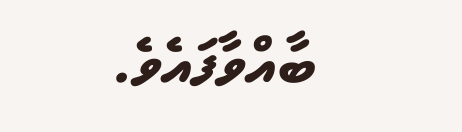ބާއްވާފައެވެ.